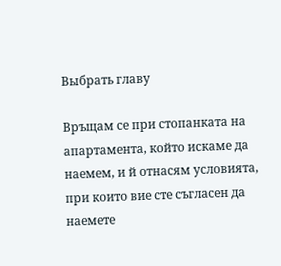Выбрать главу

Връщам се при стопанката на апартамента, който искаме да наемем, и й отнасям условията, при които вие сте съгласен да наемете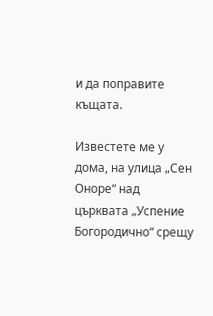и да поправите къщата.

Известете ме у дома, на улица „Сен Оноре“ над църквата „Успение Богородично“ срещу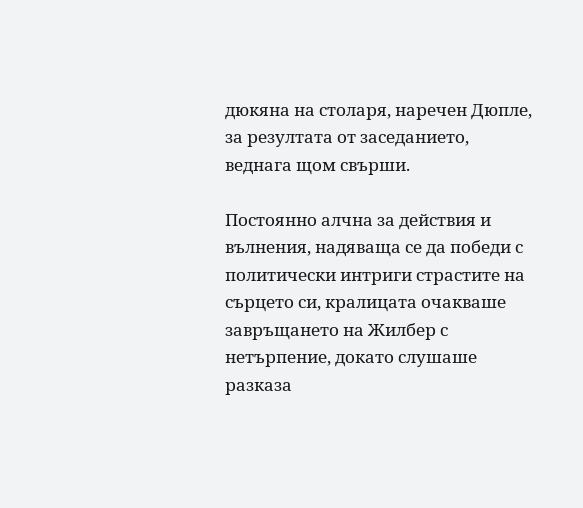дюкяна на столаря, наречен Дюпле, за резултата от заседанието, веднага щом свърши.

Постоянно алчна за действия и вълнения, надяваща се да победи с политически интриги страстите на сърцето си, кралицата очакваше завръщането на Жилбер с нетърпение, докато слушаше разказа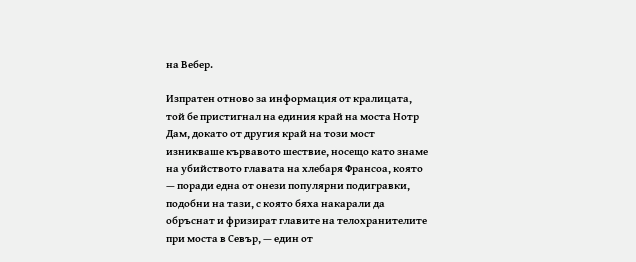на Вебер.

Изпратен отново за информация от кралицата, той бе пристигнал на единия край на моста Нотр Дам, докато от другия край на този мост изникваше кървавото шествие, носещо като знаме на убийството главата на хлебаря Франсоа, която — поради една от онези популярни подигравки, подобни на тази, с която бяха накарали да обръснат и фризират главите на телохранителите при моста в Севър, — един от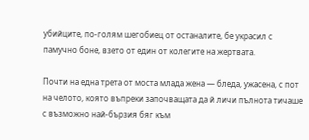убийците, по-голям шегобиец от останалите, бе украсил с памучно боне, взето от един от колегите на жертвата.

Почти на една трета от моста млада жена — бледа, ужасена, с пот на челото, която въпреки започващата да й личи пълнота тичаше с възможно най-бързия бяг към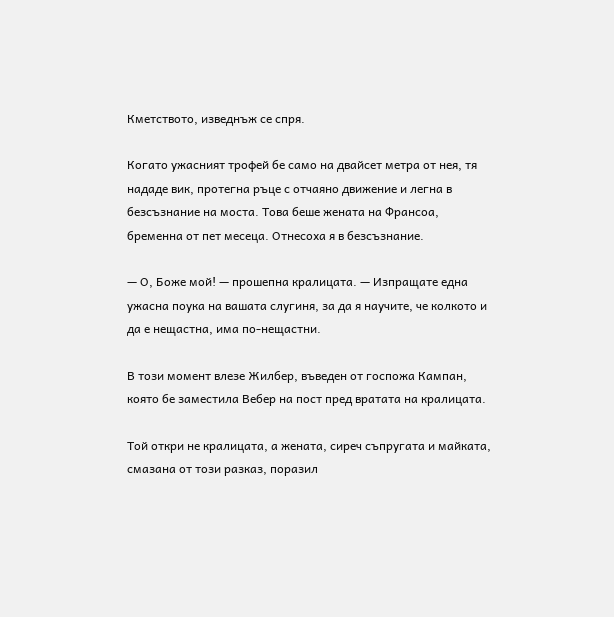Кметството, изведнъж се спря.

Когато ужасният трофей бе само на двайсет метра от нея, тя нададе вик, протегна ръце с отчаяно движение и легна в безсъзнание на моста. Това беше жената на Франсоа, бременна от пет месеца. Отнесоха я в безсъзнание.

— О, Боже мой! — прошепна кралицата. — Изпращате една ужасна поука на вашата слугиня, за да я научите, че колкото и да е нещастна, има по-нещастни.

В този момент влезе Жилбер, въведен от госпожа Кампан, която бе заместила Вебер на пост пред вратата на кралицата.

Той откри не кралицата, а жената, сиреч съпругата и майката, смазана от този разказ, поразил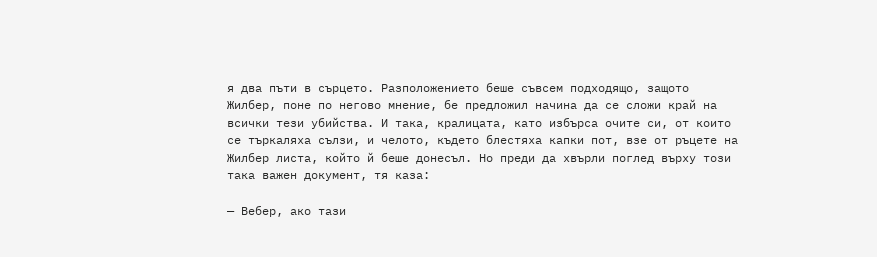я два пъти в сърцето. Разположението беше съвсем подходящо, защото Жилбер, поне по негово мнение, бе предложил начина да се сложи край на всички тези убийства. И така, кралицата, като избърса очите си, от които се търкаляха сълзи, и челото, където блестяха капки пот, взе от ръцете на Жилбер листа, който й беше донесъл. Но преди да хвърли поглед върху този така важен документ, тя каза:

— Вебер, ако тази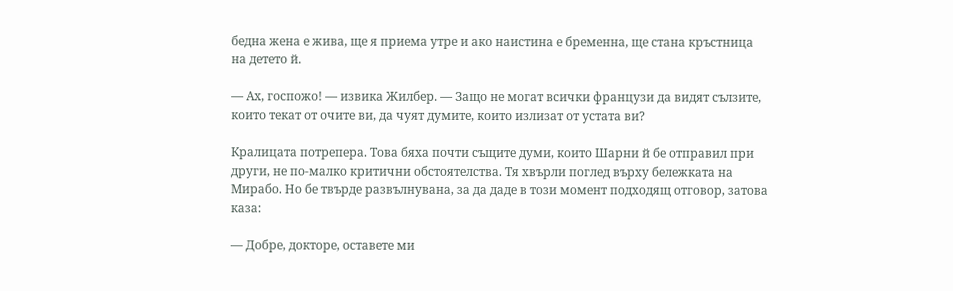бедна жена е жива, ще я приема утре и ако наистина е бременна, ще стана кръстница на детето й.

— Ах, госпожо! — извика Жилбер. — Защо не могат всички французи да видят сълзите, които текат от очите ви, да чуят думите, които излизат от устата ви?

Кралицата потрепера. Това бяха почти същите думи, които Шарни й бе отправил при други, не по-малко критични обстоятелства. Тя хвърли поглед върху бележката на Мирабо. Но бе твърде развълнувана, за да даде в този момент подходящ отговор, затова каза:

— Добре, докторе, оставете ми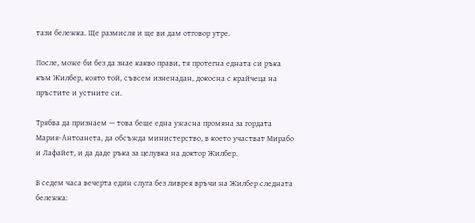тази бележка. Ще размисля и ще ви дам отговор утре.

После, може би без да знае какво прави, тя протегна едната си ръка към Жилбер, която той, съвсем изненадан, докосна с крайчеца на пръстите и устните си.

Трябва да признаем — това беше една ужасна промяна за гордата Мария-Антоанета, да обсъжда министерство, в което участват Мирабо и Лафайет, и да даде ръка за целувка на доктор Жилбер.

В седем часа вечерта един слуга без ливрея връчи на Жилбер следната бележка: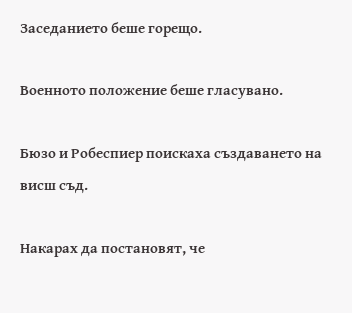Заседанието беше горещо.

Военното положение беше гласувано.

Бюзо и Робеспиер поискаха създаването на висш съд.

Накарах да постановят, че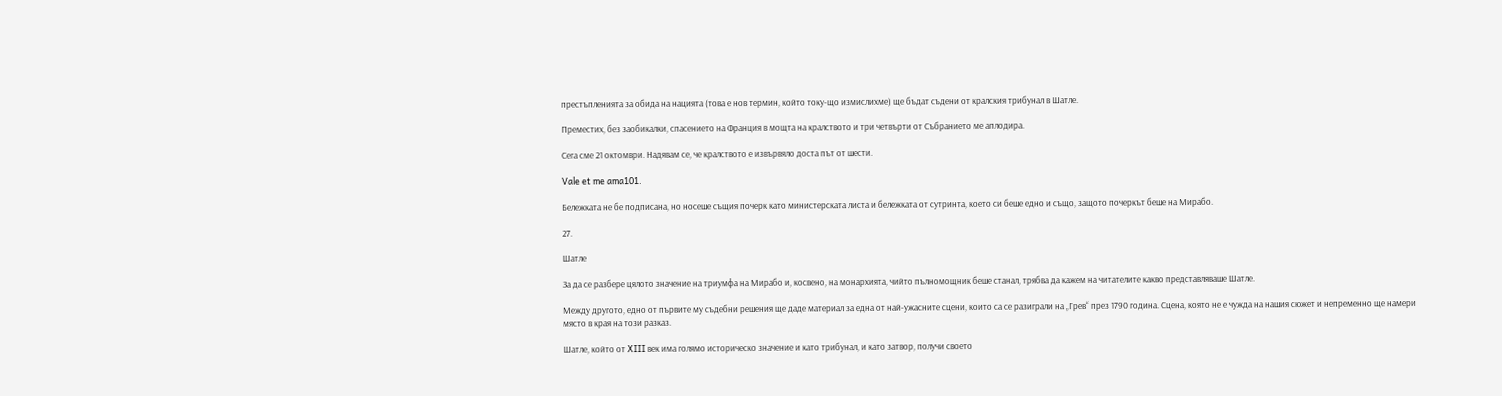престъпленията за обида на нацията (това е нов термин, който току-що измислихме) ще бъдат съдени от кралския трибунал в Шатле.

Преместих, без заобикалки, спасението на Франция в мощта на кралството и три четвърти от Събранието ме аплодира.

Сега сме 21 октомври. Надявам се, че кралството е извървяло доста път от шести.

Vale et me ama101.

Бележката не бе подписана, но носеше същия почерк като министерската листа и бележката от сутринта, което си беше едно и също, защото почеркът беше на Мирабо.

27.

Шатле

За да се разбере цялото значение на триумфа на Мирабо и, косвено, на монархията, чийто пълномощник беше станал, трябва да кажем на читателите какво представляваше Шатле.

Между другото, едно от първите му съдебни решения ще даде материал за една от най-ужасните сцени, които са се разиграли на „Грев“ през 1790 година. Сцена, която не е чужда на нашия сюжет и непременно ще намери място в края на този разказ.

Шатле, който от XIII век има голямо историческо значение и като трибунал, и като затвор, получи своето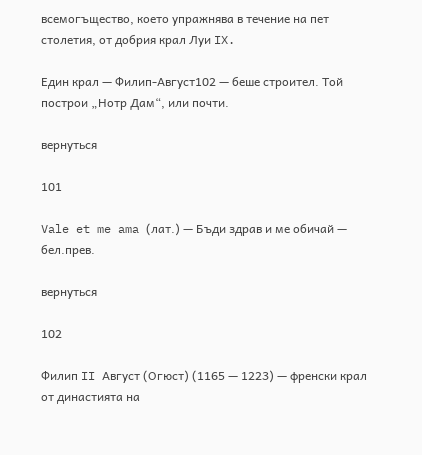всемогъщество, което упражнява в течение на пет столетия, от добрия крал Луи IX.

Един крал — Филип-Август102 — беше строител. Той построи „Нотр Дам“, или почти.

вернуться

101

Vale et me ama (лат.) — Бъди здрав и ме обичай — бел.прев.

вернуться

102

Филип II Август (Огюст) (1165 — 1223) — френски крал от династията на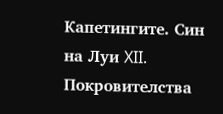Капетингите. Син на Луи XII. Покровителства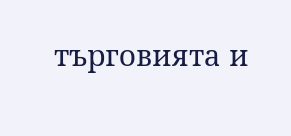търговията и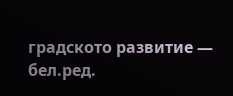градското развитие — бел.ред.